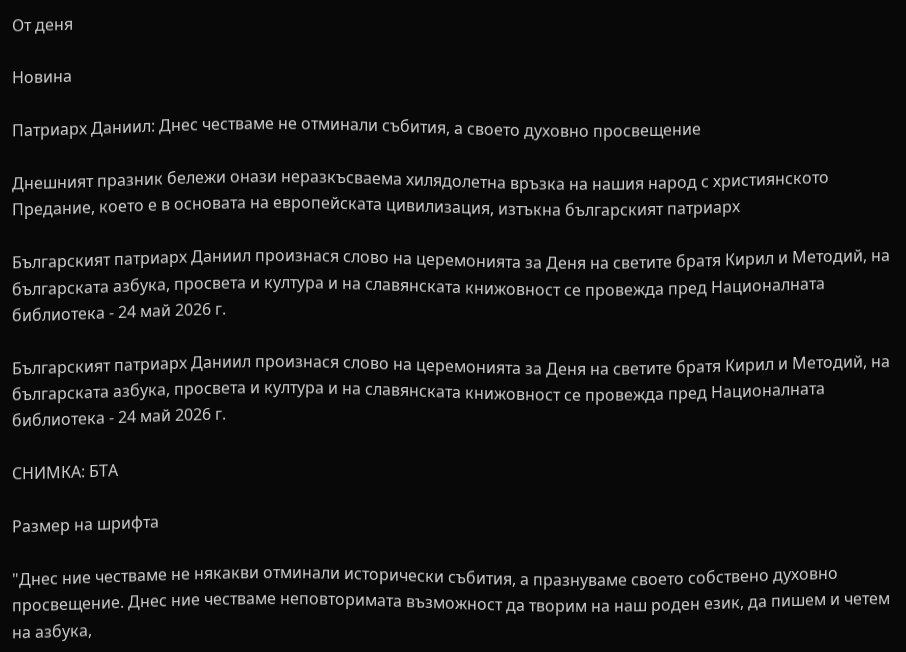От деня

Новина

Патриарх Даниил: Днес честваме не отминали събития, а своето духовно просвещение

Днешният празник бележи онази неразкъсваема хилядолетна връзка на нашия народ с християнското Предание, което е в основата на европейската цивилизация, изтъкна българският патриарх

Българският патриарх Даниил произнася слово на церемонията за Деня на светите братя Кирил и Методий, на българската азбука, просвета и култура и на славянската книжовност се провежда пред Националната библиотека - 24 май 2026 г.

Българският патриарх Даниил произнася слово на церемонията за Деня на светите братя Кирил и Методий, на българската азбука, просвета и култура и на славянската книжовност се провежда пред Националната библиотека - 24 май 2026 г.

СНИМКА: БТА

Размер на шрифта

"Днес ние честваме не някакви отминали исторически събития, а празнуваме своето собствено духовно просвещение. Днес ние честваме неповторимата възможност да творим на наш роден език, да пишем и четем на азбука,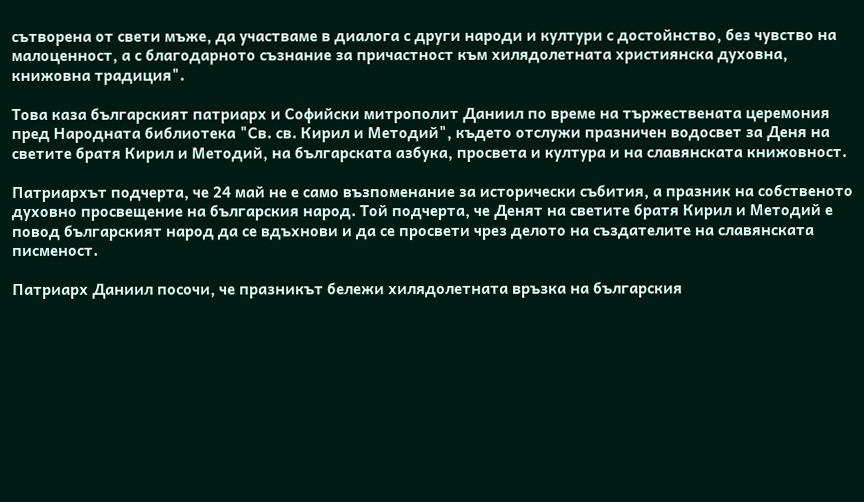сътворена от свети мъже, да участваме в диалога с други народи и култури с достойнство, без чувство на малоценност, а с благодарното съзнание за причастност към хилядолетната християнска духовна, книжовна традиция".

Това каза българският патриарх и Софийски митрополит Даниил по време на тържествената церемония пред Народната библиотека "Св. св. Кирил и Методий", където отслужи празничен водосвет за Деня на светите братя Кирил и Методий, на българската азбука, просвета и култура и на славянската книжовност.

Патриархът подчерта, че 24 май не е само възпоменание за исторически събития, а празник на собственото духовно просвещение на българския народ. Той подчерта, че Денят на светите братя Кирил и Методий е повод българският народ да се вдъхнови и да се просвети чрез делото на създателите на славянската писменост.

Патриарх Даниил посочи, че празникът бележи хилядолетната връзка на българския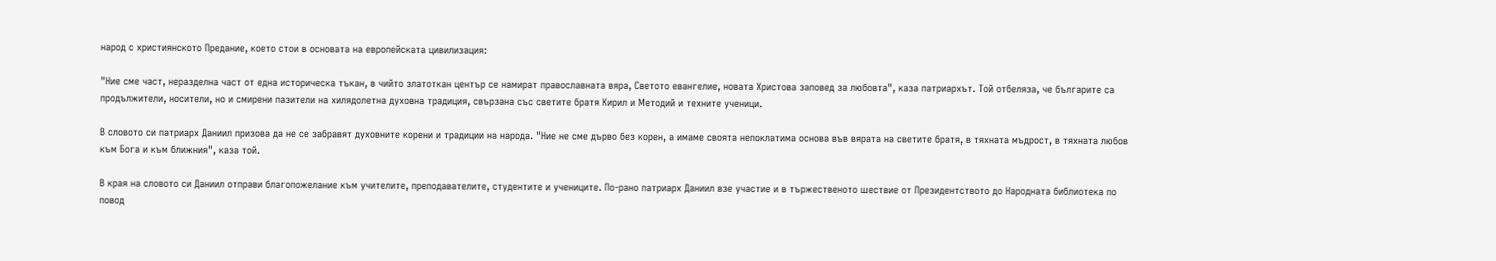народ с християнското Предание, което стои в основата на европейската цивилизация:

"Ние сме част, неразделна част от една историческа тъкан, в чийто златоткан център се намират православната вяра, Светото евангелие, новата Христова заповед за любовта", каза патриархът. Той отбеляза, че българите са продължители, носители, но и смирени пазители на хилядолетна духовна традиция, свързана със светите братя Кирил и Методий и техните ученици.

В словото си патриарх Даниил призова да не се забравят духовните корени и традиции на народа. "Ние не сме дърво без корен, а имаме своята непоклатима основа във вярата на светите братя, в тяхната мъдрост, в тяхната любов към Бога и към ближния", каза той.

В края на словото си Даниил отправи благопожелание към учителите, преподавателите, студентите и учениците. По-рано патриарх Даниил взе участие и в тържественото шествие от Президентството до Народната библиотека по повод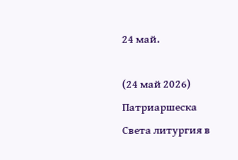24 май.

(24 май 2026) Патриаршеска Света литургия в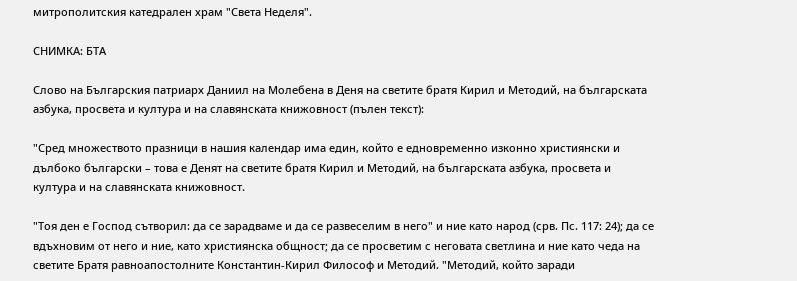митрополитския катедрален храм "Света Неделя".

СНИМКА: БТА

Слово на Българския патриарх Даниил на Молебена в Деня на светите братя Кирил и Методий, на българската азбука, просвета и култура и на славянската книжовност (пълен текст):

"Сред множеството празници в нашия календар има един, който е едновременно изконно християнски и дълбоко български – това е Денят на светите братя Кирил и Методий, на българската азбука, просвета и култура и на славянската книжовност.

"Тоя ден е Господ сътворил: да се зарадваме и да се развеселим в него" и ние като народ (срв. Пс. 117: 24); да се вдъхновим от него и ние, като християнска общност; да се просветим с неговата светлина и ние като чеда на светите Братя равноапостолните Константин-Кирил Философ и Методий. "Методий, който заради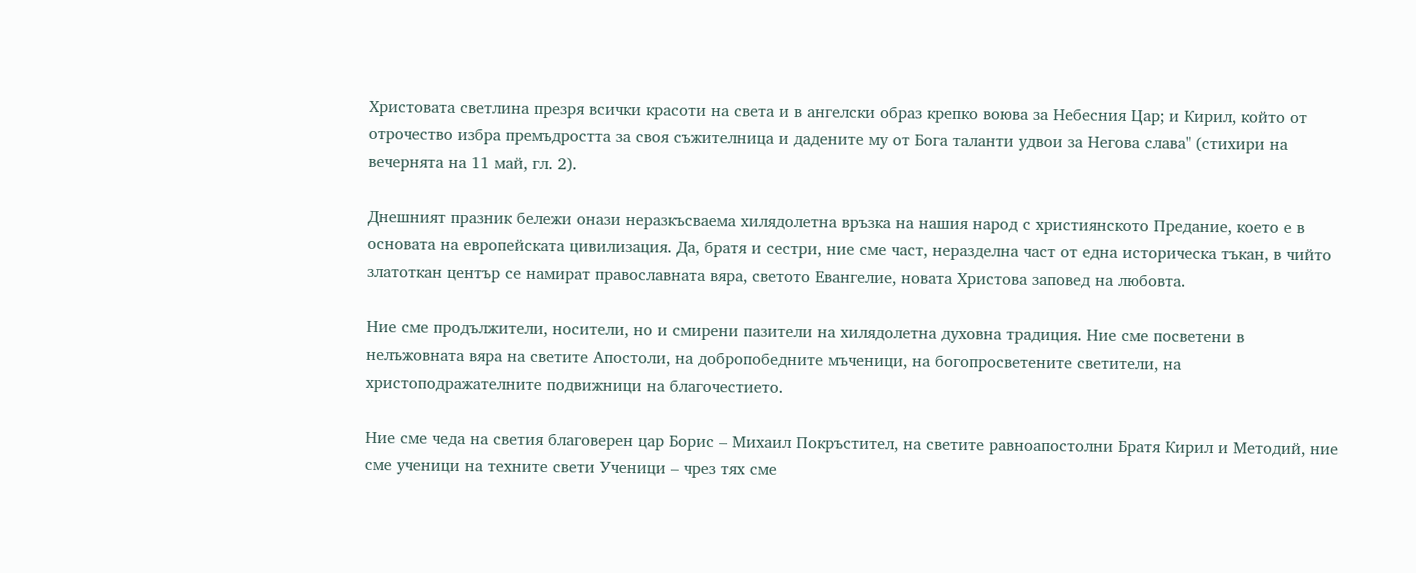Христовата светлина презря всички красоти на света и в ангелски образ крепко воюва за Небесния Цар; и Кирил, който от отрочество избра премъдростта за своя съжителница и дадените му от Бога таланти удвои за Негова слава" (стихири на вечернята на 11 май, гл. 2).

Днешният празник бележи онази неразкъсваема хилядолетна връзка на нашия народ с християнското Предание, което е в основата на европейската цивилизация. Да, братя и сестри, ние сме част, неразделна част от една историческа тъкан, в чийто златоткан център се намират православната вяра, светото Евангелие, новата Христова заповед на любовта.

Ние сме продължители, носители, но и смирени пазители на хилядолетна духовна традиция. Ние сме посветени в нелъжовната вяра на светите Апостоли, на добропобедните мъченици, на богопросветените светители, на христоподражателните подвижници на благочестието.

Ние сме чеда на светия благоверен цар Борис – Михаил Покръстител, на светите равноапостолни Братя Кирил и Методий, ние сме ученици на техните свети Ученици – чрез тях сме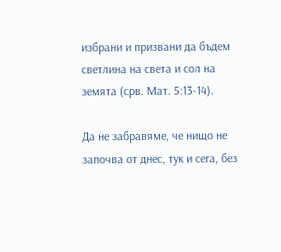избрани и призвани да бъдем светлина на света и сол на земята (срв. Мат. 5:13-14).

Да не забравяме, че нищо не започва от днес, тук и сега, без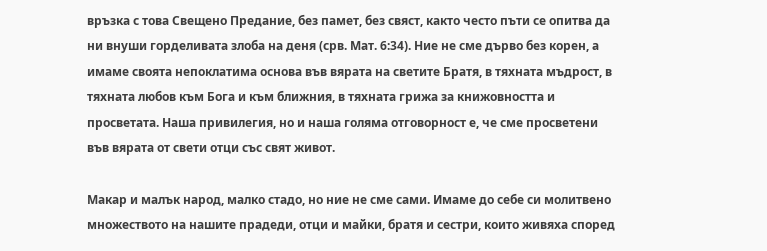връзка с това Свещено Предание, без памет, без свяст, както често пъти се опитва да ни внуши горделивата злоба на деня (срв. Мат. 6:34). Ние не сме дърво без корен, а имаме своята непоклатима основа във вярата на светите Братя, в тяхната мъдрост, в тяхната любов към Бога и към ближния, в тяхната грижа за книжовността и просветата. Наша привилегия, но и наша голяма отговорност е, че сме просветени във вярата от свети отци със свят живот.

Макар и малък народ, малко стадо, но ние не сме сами. Имаме до себе си молитвено множеството на нашите прадеди, отци и майки, братя и сестри, които живяха според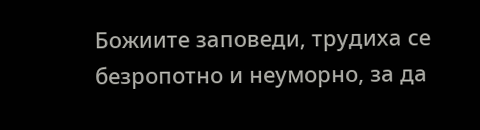Божиите заповеди, трудиха се безропотно и неуморно, за да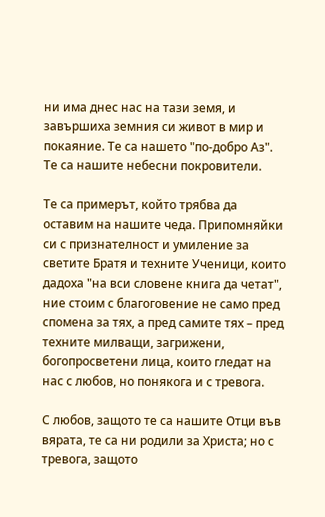ни има днес нас на тази земя, и завършиха земния си живот в мир и покаяние. Те са нашето "по-добро Аз". Те са нашите небесни покровители.

Те са примерът, който трябва да оставим на нашите чеда. Припомняйки си с признателност и умиление за светите Братя и техните Ученици, които дадоха "на вси словене книга да четат", ние стоим с благоговение не само пред спомена за тях, а пред самите тях – пред техните милващи, загрижени, богопросветени лица, които гледат на нас с любов, но понякога и с тревога.

С любов, защото те са нашите Отци във вярата, те са ни родили за Христа; но с тревога, защото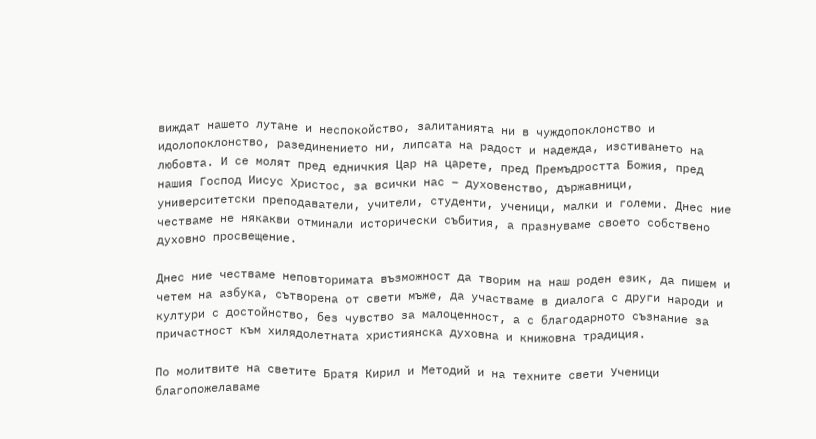виждат нашето лутане и неспокойство, залитанията ни в чуждопоклонство и идолопоклонство, разединението ни, липсата на радост и надежда, изстиването на любовта. И се молят пред едничкия Цар на царете, пред Премъдростта Божия, пред нашия Господ Иисус Христос, за всички нас – духовенство, държавници, университетски преподаватели, учители, студенти, ученици, малки и големи. Днес ние честваме не някакви отминали исторически събития, а празнуваме своето собствено духовно просвещение.

Днес ние честваме неповторимата възможност да творим на наш роден език, да пишем и четем на азбука, сътворена от свети мъже, да участваме в диалога с други народи и култури с достойнство, без чувство за малоценност, а с благодарното съзнание за причастност към хилядолетната християнска духовна и книжовна традиция.

По молитвите на светите Братя Кирил и Методий и на техните свети Ученици благопожелаваме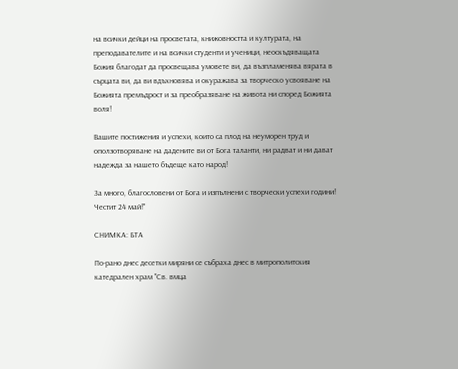на всички дейци на просветата, книжовността и културата, на преподавателите и на всички студенти и ученици, неоскъдяващата Божия благодат да просвещава умовете ви, да възпламенява вярата в сърцата ви, да ви вдъхновява и окуражава за творческо усвояване на Божията премъдрост и за преобразяване на живота ни според Божията воля!

Вашите постижения и успехи, които са плод на неуморен труд и оползотворяване на дадените ви от Бога таланти, ни радват и ни дават надежда за нашето бъдеще като народ!

За много, благословени от Бога и изпълнени с творчески успехи години! Честит 24 май!"

СНИМКА: БТА

По-рано днес десетки миряни се събраха днес в митрополитския катедрален храм "Св. вмца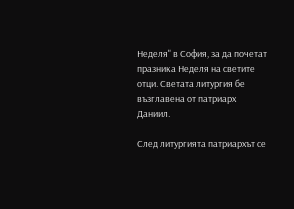Неделя" в София, за да почетат празника Неделя на светите отци. Светата литургия бе възглавена от патриарх Даниил.

След литургията патриархът се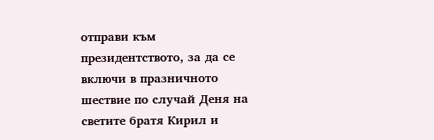отправи към президентството, за да се включи в празничното шествие по случай Деня на светите братя Кирил и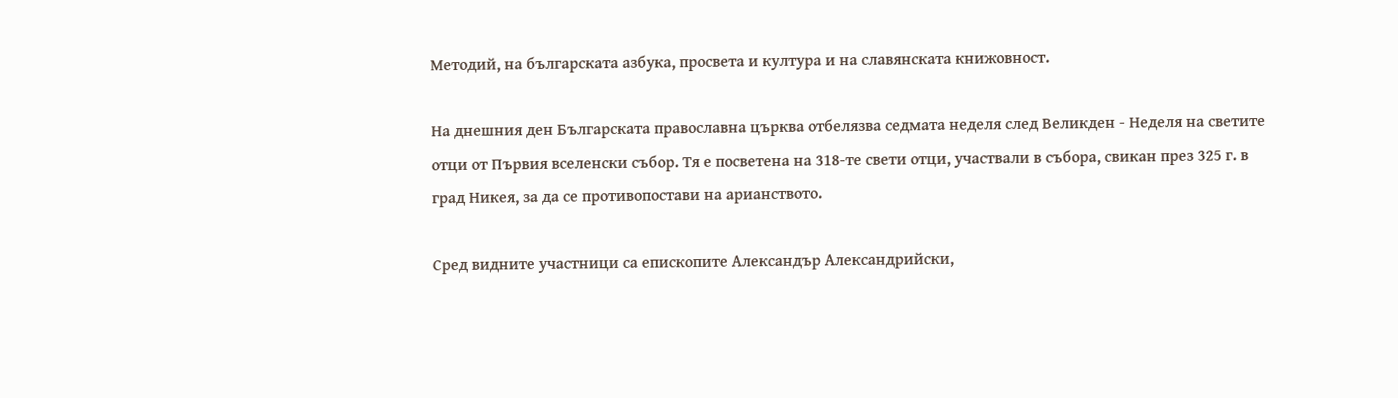Методий, на българската азбука, просвета и култура и на славянската книжовност.

На днешния ден Българската православна църква отбелязва седмата неделя след Великден - Неделя на светите отци от Първия вселенски събор. Тя е посветена на 318-те свети отци, участвали в събора, свикан през 325 г. в град Никея, за да се противопостави на арианството.

Сред видните участници са епископите Александър Александрийски,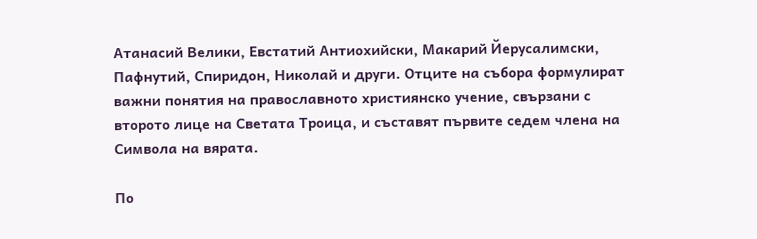Атанасий Велики, Евстатий Антиохийски, Макарий Йерусалимски, Пафнутий, Спиридон, Николай и други. Отците на събора формулират важни понятия на православното християнско учение, свързани с второто лице на Светата Троица, и съставят първите седем члена на Символа на вярата.

По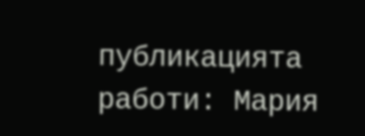публикацията работи: Мария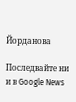Йорданова

Последвайте ни и в Google News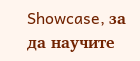Showcase, за да научите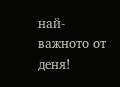най-важното от деня!